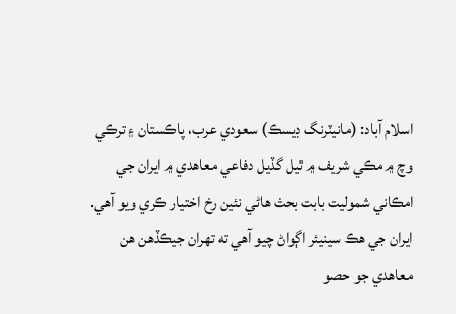اسلام آباد: (مانيٽرنگ ڊيسڪ) سعودي عرب، پاڪستان ۽ ترڪي وچ ۾ مڪي شريف ۾ ٿيل گڏيل دفاعي معاهدي ۾ ايران جي امڪاني شموليت بابت بحث هاڻي نئين رخ اختيار ڪري ويو آهي. ايران جي هڪ سينيئر اڳواڻ چيو آهي ته تهران جيڪڏهن هن معاهدي جو حصو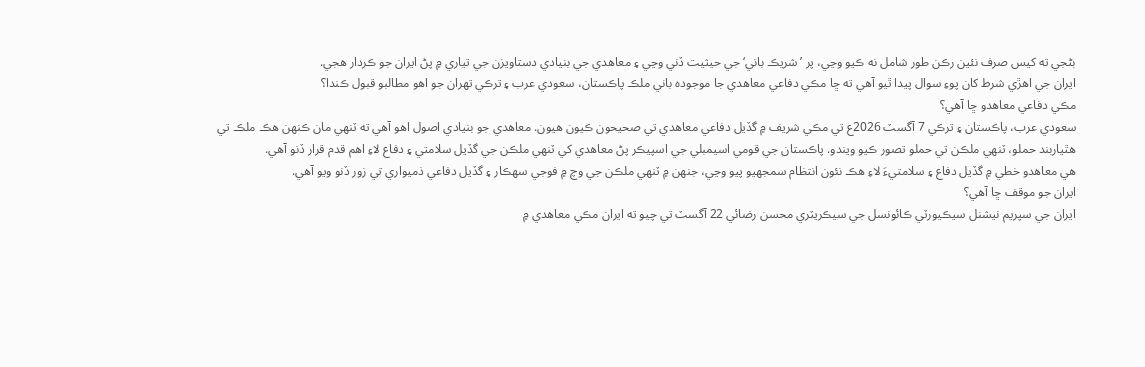بڻجي ته کيس صرف نئين رڪن طور شامل نه ڪيو وڃي، پر ’شريڪ باني‘ جي حيثيت ڏني وڃي ۽ معاهدي جي بنيادي دستاويزن جي تياري ۾ پڻ ايران جو ڪردار هجي.
ايران جي اهڙي شرط کان پوءِ سوال پيدا ٿيو آهي ته ڇا مڪي دفاعي معاهدي جا موجوده باني ملڪ پاڪستان، سعودي عرب ۽ ترڪي تهران جو اهو مطالبو قبول ڪندا؟
مڪي دفاعي معاهدو ڇا آهي؟
سعودي عرب، پاڪستان ۽ ترڪي 7 آگسٽ 2026ع تي مڪي شريف ۾ گڏيل دفاعي معاهدي تي صحيحون ڪيون هيون. معاهدي جو بنيادي اصول اهو آهي ته ٽنهي مان ڪنهن هڪ ملڪ تي هٿياربند حملو، ٽنهي ملڪن تي حملو تصور ڪيو ويندو. پاڪستان جي قومي اسيمبلي جي اسپيڪر پڻ معاهدي کي ٽنهي ملڪن جي گڏيل سلامتي ۽ دفاع لاءِ اهم قدم قرار ڏنو آهي.
هي معاهدو خطي ۾ گڏيل دفاع ۽ سلامتيءَ لاءِ هڪ نئون انتظام سمجهيو پيو وڃي، جنهن ۾ ٽنهي ملڪن جي وچ ۾ فوجي سهڪار ۽ گڏيل دفاعي ذميواري تي زور ڏنو ويو آهي.
ايران جو موقف ڇا آهي؟
ايران جي سپريم نيشنل سيڪيورٽي ڪائونسل جي سيڪريٽري محسن رضائي 22 آگسٽ تي چيو ته ايران مڪي معاهدي ۾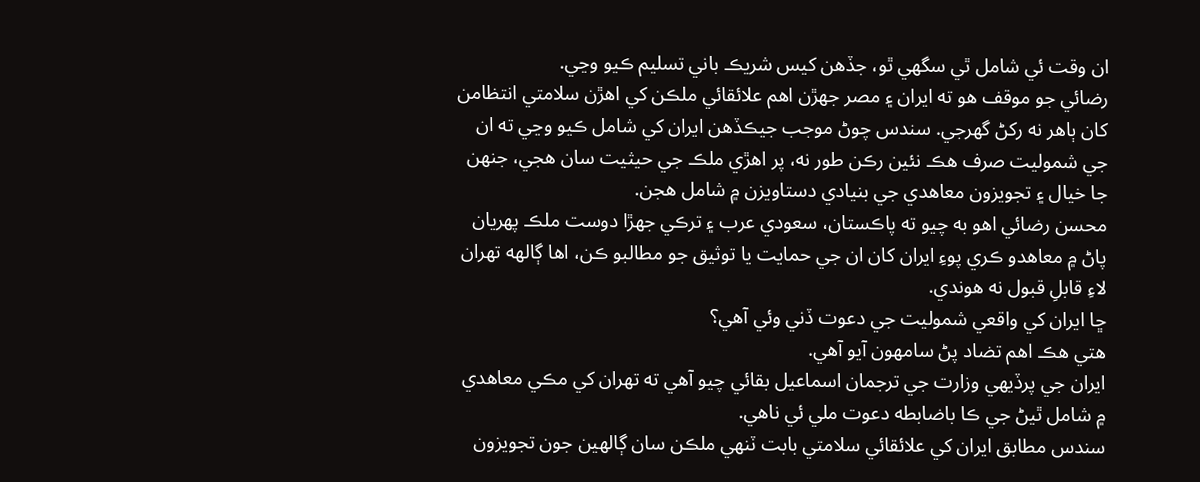ان وقت ئي شامل ٿي سگهي ٿو، جڏهن کيس شريڪ باني تسليم ڪيو وڃي.
رضائي جو موقف هو ته ايران ۽ مصر جهڙن اهم علائقائي ملڪن کي اهڙن سلامتي انتظامن کان ٻاهر نه رکڻ گهرجي. سندس چوڻ موجب جيڪڏهن ايران کي شامل ڪيو وڃي ته ان جي شموليت صرف هڪ نئين رڪن طور نه، پر اهڙي ملڪ جي حيثيت سان هجي، جنهن جا خيال ۽ تجويزون معاهدي جي بنيادي دستاويزن ۾ شامل هجن.
محسن رضائي اهو به چيو ته پاڪستان، سعودي عرب ۽ ترڪي جهڙا دوست ملڪ پهريان پاڻ ۾ معاهدو ڪري پوءِ ايران کان ان جي حمايت يا توثيق جو مطالبو ڪن، اها ڳالهه تهران لاءِ قابلِ قبول نه هوندي.
ڇا ايران کي واقعي شموليت جي دعوت ڏني وئي آهي؟
هتي هڪ اهم تضاد پڻ سامهون آيو آهي.
ايران جي پرڏيهي وزارت جي ترجمان اسماعيل بقائي چيو آهي ته تهران کي مڪي معاهدي ۾ شامل ٿيڻ جي ڪا باضابطه دعوت ملي ئي ناهي.
سندس مطابق ايران کي علائقائي سلامتي بابت ٽنهي ملڪن سان ڳالهين جون تجويزون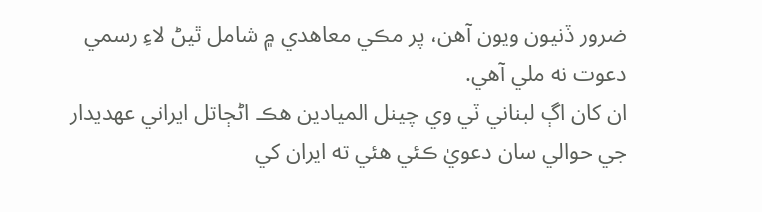ضرور ڏنيون ويون آهن، پر مڪي معاهدي ۾ شامل ٿيڻ لاءِ رسمي دعوت نه ملي آهي.
ان کان اڳ لبناني ٽي وي چينل الميادين هڪ اڻڄاتل ايراني عهديدار جي حوالي سان دعويٰ ڪئي هئي ته ايران کي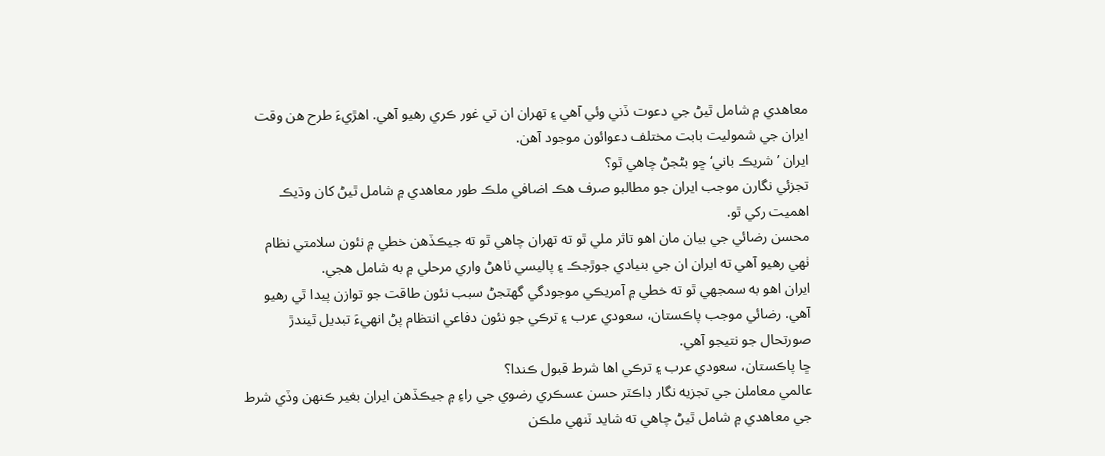معاهدي ۾ شامل ٿيڻ جي دعوت ڏني وئي آهي ۽ تهران ان تي غور ڪري رهيو آهي. اهڙيءَ طرح هن وقت ايران جي شموليت بابت مختلف دعوائون موجود آهن.
ايران ’شريڪ باني‘ ڇو بڻجڻ چاهي ٿو؟
تجزئي نگارن موجب ايران جو مطالبو صرف هڪ اضافي ملڪ طور معاهدي ۾ شامل ٿيڻ کان وڌيڪ اهميت رکي ٿو.
محسن رضائي جي بيان مان اهو تاثر ملي ٿو ته تهران چاهي ٿو ته جيڪڏهن خطي ۾ نئون سلامتي نظام ٺهي رهيو آهي ته ايران ان جي بنيادي جوڙجڪ ۽ پاليسي ٺاهڻ واري مرحلي ۾ به شامل هجي.
ايران اهو به سمجهي ٿو ته خطي ۾ آمريڪي موجودگي گهٽجڻ سبب نئون طاقت جو توازن پيدا ٿي رهيو آهي. رضائي موجب پاڪستان، سعودي عرب ۽ ترڪي جو نئون دفاعي انتظام پڻ انهيءَ تبديل ٿيندڙ صورتحال جو نتيجو آهي.
ڇا پاڪستان، سعودي عرب ۽ ترڪي اها شرط قبول ڪندا؟
عالمي معاملن جي تجزيه نگار ڊاڪٽر حسن عسڪري رضوي جي راءِ ۾ جيڪڏهن ايران بغير ڪنهن وڏي شرط جي معاهدي ۾ شامل ٿيڻ چاهي ته شايد ٽنهي ملڪن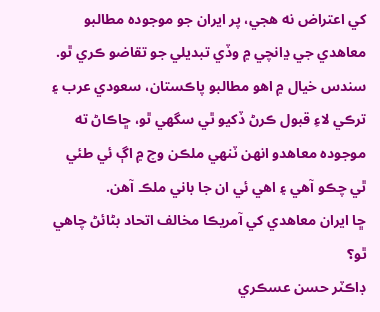کي اعتراض نه هجي، پر ايران جو موجوده مطالبو معاهدي جي ڍانچي ۾ وڏي تبديلي جو تقاضو ڪري ٿو.
سندس خيال ۾ اهو مطالبو پاڪستان، سعودي عرب ۽ ترڪي لاءِ قبول ڪرڻ ڏکيو ٿي سگهي ٿو، ڇاڪاڻ ته موجوده معاهدو انهن ٽنهي ملڪن وچ ۾ اڳ ئي طئي ٿي چڪو آهي ۽ اهي ئي ان جا باني ملڪ آهن.
ڇا ايران معاهدي کي آمريڪا مخالف اتحاد بڻائڻ چاهي ٿو؟
ڊاڪٽر حسن عسڪري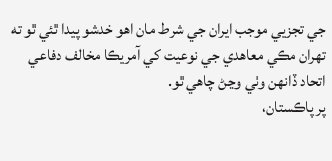جي تجزيي موجب ايران جي شرط مان اهو خدشو پيدا ٿئي ٿو ته تهران مڪي معاهدي جي نوعيت کي آمريڪا مخالف دفاعي اتحاد ڏانهن وٺي وڃڻ چاهي ٿو.
پر پاڪستان،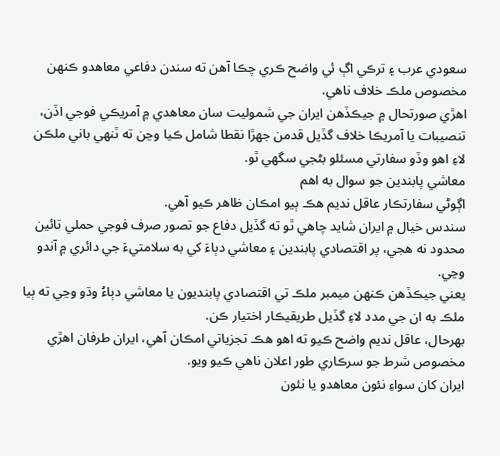سعودي عرب ۽ ترڪي اڳ ئي واضح ڪري چڪا آهن ته سندن دفاعي معاهدو ڪنهن مخصوص ملڪ خلاف ناهي.
اهڙي صورتحال ۾ جيڪڏهن ايران جي شموليت سان معاهدي ۾ آمريڪي فوجي اڏن، تنصيبات يا آمريڪا خلاف گڏيل قدمن جهڙا نقطا شامل ڪيا وڃن ته ٽنهي باني ملڪن لاءِ اهو وڏو سفارتي مسئلو بڻجي سگهي ٿو.
معاشي پابندين جو سوال به اهم
اڳوڻي سفارتڪار عاقل نديم هڪ ٻيو امڪان ظاهر ڪيو آهي.
سندس خيال ۾ ايران شايد چاهي ٿو ته گڏيل دفاع جو تصور صرف فوجي حملي تائين محدود نه هجي، پر اقتصادي پابندين ۽ معاشي دٻاءَ کي به سلامتيءَ جي دائري ۾ آندو وڃي.
يعني جيڪڏهن ڪنهن ميمبر ملڪ تي اقتصادي پابنديون يا معاشي دٻاءُ وڌو وڃي ته ٻيا ملڪ به ان جي مدد لاءِ گڏيل طريقيڪار اختيار ڪن.
بهرحال، عاقل نديم واضح ڪيو ته اهو هڪ تجزياتي امڪان آهي، ايران طرفان اهڙي مخصوص شرط جو سرڪاري طور اعلان ناهي ڪيو ويو.
ايران کان سواءِ نئون معاهدو يا نئون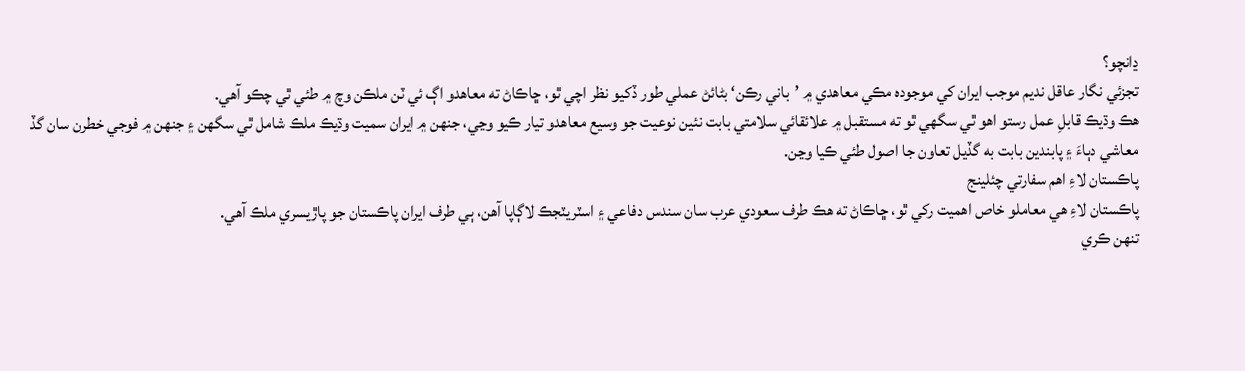ڍانچو؟
تجزئي نگار عاقل نديم موجب ايران کي موجوده مڪي معاهدي ۾ ’باني رڪن‘ بڻائڻ عملي طور ڏکيو نظر اچي ٿو، ڇاڪاڻ ته معاهدو اڳ ئي ٽن ملڪن وچ ۾ طئي ٿي چڪو آهي.
هڪ وڌيڪ قابلِ عمل رستو اهو ٿي سگهي ٿو ته مستقبل ۾ علائقائي سلامتي بابت نئين نوعيت جو وسيع معاهدو تيار ڪيو وڃي، جنهن ۾ ايران سميت وڌيڪ ملڪ شامل ٿي سگهن ۽ جنهن ۾ فوجي خطرن سان گڏ معاشي دٻاءَ ۽ پابندين بابت به گڏيل تعاون جا اصول طئي ڪيا وڃن.
پاڪستان لاءِ اهم سفارتي چئلينج
پاڪستان لاءِ هي معاملو خاص اهميت رکي ٿو، ڇاڪاڻ ته هڪ طرف سعودي عرب سان سندس دفاعي ۽ اسٽريٽجڪ لاڳاپا آهن، ٻي طرف ايران پاڪستان جو پاڙيسري ملڪ آهي.
تنهن ڪري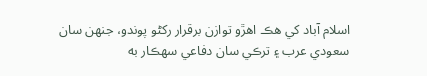اسلام آباد کي هڪ اهڙو توازن برقرار رکڻو پوندو، جنهن سان سعودي عرب ۽ ترڪي سان دفاعي سهڪار به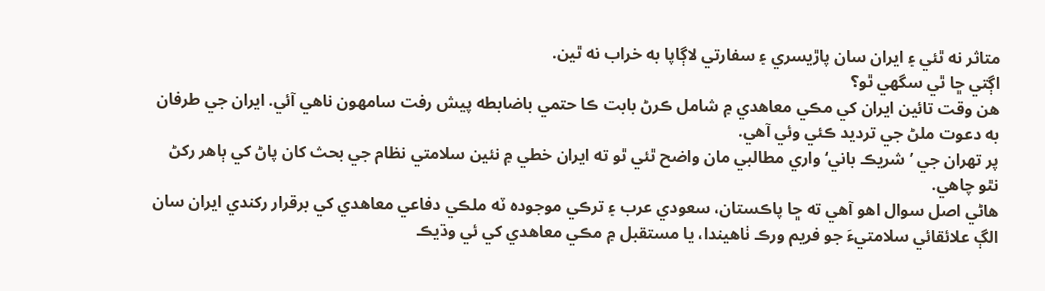متاثر نه ٿئي ۽ ايران سان پاڙيسري ۽ سفارتي لاڳاپا به خراب نه ٿين.
اڳتي ڇا ٿي سگهي ٿو؟
هن وقت تائين ايران کي مڪي معاهدي ۾ شامل ڪرڻ بابت ڪا حتمي باضابطه پيش رفت سامهون ناهي آئي. ايران جي طرفان به دعوت ملڻ جي ترديد ڪئي وئي آهي.
پر تهران جي ’شريڪ باني‘ واري مطالبي مان واضح ٿئي ٿو ته ايران خطي ۾ نئين سلامتي نظام جي بحث کان پاڻ کي ٻاهر رکڻ نٿو چاهي.
هاڻي اصل سوال اهو آهي ته ڇا پاڪستان، سعودي عرب ۽ ترڪي موجوده ٽه ملڪي دفاعي معاهدي کي برقرار رکندي ايران سان الڳ علائقائي سلامتيءَ جو فريم ورڪ ٺاهيندا، يا مستقبل ۾ مڪي معاهدي کي ئي وڌيڪ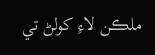ملڪن لاءِ کولڻ تي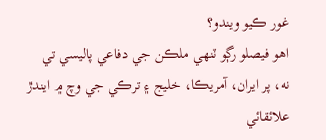غور ڪيو ويندو؟
اهو فيصلو رڳو ٽنهي ملڪن جي دفاعي پاليسي تي نه، پر ايران، آمريڪا، خليج ۽ ترڪي جي وچ ۾ ايندڙ علائقائي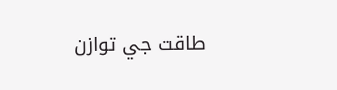طاقت جي توازن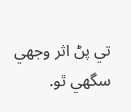تي پڻ اثر وجهي سگهي ٿو.